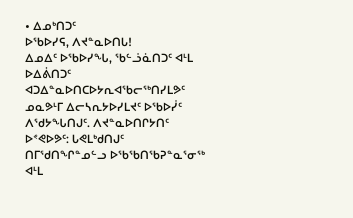• ᐃᓄᒃᑎᑐᑦ
ᐅᖃᐅᓯᕋ, ᐱᔪᓐᓇᐅᑎᒐ!
ᐃᓄᐃᑦ ᐅᖃᐅᓯᖓ, ᖃᓪᓘᓈᑎᑐᑦ ᐊᒻᒪ ᐅᐃᕖᑎᑐᑦ ᐊᑐᐃᓐᓇᐅᑎᑕᐅᔭᕆᐊᖃᓕᖅᑎᓯᒪᕗᑦ ᓄᓇᕗᒻᒥ ᐃᓕᓴᕆᔭᐅᓯᒪᔪᑦ ᐅᖃᐅᓰᑦ ᐱᖁᔭᖓᑎᒍᑦ. ᐱᔪᓐᓇᐅᑎᒋᔭᑎᑦ ᐅᕝᕙᐅᕗᑦ: ᒐᕙᒪᒃᑯᑎᒍᑦ ᑎᒥᖁᑎᖏᓐᓄᓪᓗ ᐅᖃᖃᑎᖃᕈᓐᓇᕐᓂᖅ ᐊᒻᒪ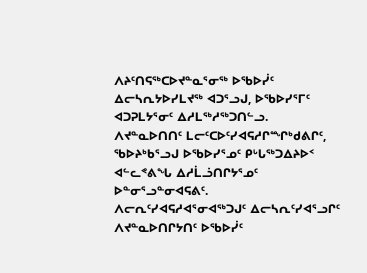ᐱᔨᑦᑎᕋᖅᑕᐅᔪᓐᓇᕐᓂᖅ ᐅᖃᐅᓰᑦ ᐃᓕᓴᕆᔭᐅᓯᒪᔪᖅ ᐊᑐᕐᓗᒍ, ᐅᖃᐅᓯᕐᒥᑦ ᐊᑐᕈᒪᔭᕐᓂᑦ ᐃᓱᒪᖅᓱᖅᑐᑎᓪᓗ.
ᐱᔪᓐᓇᐅᑎᑎᑦ ᒪᓕᑦᑕᐅᑦᓯᐊᕋᓱᒋᙱᒃᑯᕕᒋᑦ, ᖃᐅᔨᒃᑲᕐᓗᒍ ᐅᖃᐅᓯᕐᓄᑦ ᑭᒡᒐᖅᑐᐃᔨᐅᑉ ᐊᓪᓚᕝᕕᖓ ᐃᓱᒫᓘᑎᒋᔭᕐᓄᑦ ᐅᓐᓂᕐᓗᓐᓂᐊᕋᕕᑦ. ᐱᓕᕆᑦᓯᐊᕋᓱᐊᕐᓂᐊᖅᑐᒍᑦ ᐃᓕᓴᕆᑦᓯᐊᕐᓗᒋᑦ ᐱᔪᓐᓇᐅᑎᒋᔭᑎᑦ ᐅᖃᐅᓰᑦ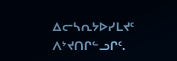ᐃᓕᓴᕆᔭᐅᓯᒪᔪᑦ ᐱᔾᔪᑎᒋᓪᓗᒋᑦ.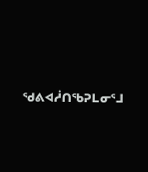ᖁᕕᐊᓲᑎᖃᕈᒪᓂᕐᒧ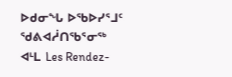ᐅᑯᓂᖓ ᐅᖃᐅᓯᕐᒧᑦ ᖁᕕᐊᓲᑎᖃᕐᓂᖅ ᐊᒻᒪ Les Rendez-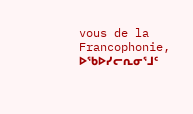vous de la Francophonie, ᐅᖃᐅᓯᓕᕆᓂᕐᒧᑦ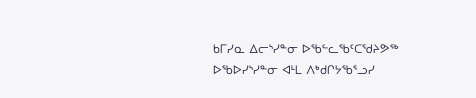ᑲᒥᓯᓇ ᐃᓕᔅᓯᓐᓂ ᐅᖃᓪᓚᖃᑦᑕᖁᔨᕗᖅ ᐅᖃᐅᓯᔅᓯᓐᓂ ᐊᒻᒪ ᐱᒃᑯᒋᔭᖃᕐᓗᓯ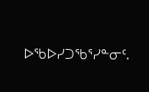ᐅᖃᐅᓯᑐᖃᕐᓯᓐᓂᑦ.